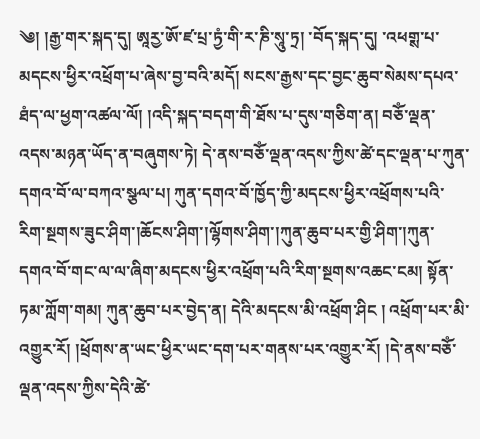༄། །རྒྱ་གར་སྐད་དུ། ཨཱརྱ་ཨོ་ཛ་པྲ་ཏྱཾ་གི་ར་ཎི་སཱུ་ཏྲ། ་བོད་སྐད་དུ། ་འཕགྶ་པ་མདངས་ཕྱིར་འཕྲོག་པ་ཞེས་བྱ་བའི་མདོ། སངས་རྒྱས་དང་བྱང་ཆུབ་སེམས་དཔའ་ཐཾད་ལ་ཕྱག་འཚལ་ལོ། །འདི་སྐད་བདག་གི་ཐོས་པ་དུས་གཅིག་ན། བཅོཾ་ལྡན་འདས་མཉན་ཡོད་ན་བཞུགས་ཏེ། དེ་ནས་བཅོཾ་ལྡན་འདས་ཀྱིས་ཚེ་དང་ལྡན་པ་ཀུན་དགའ་བོ་ལ་བཀའ་སྩལ་པ། ཀུན་དགའ་བོ་ཁྱོད་ཀྱི་མདངས་ཕྱིར་འཕྲོགས་པའི་རིག་སྔགས་ཟུང་ཤིག་།ཆོངས་ཤིག་།ལྷོགས་ཤིག་།ཀུན་ཆུབ་པར་གྱི་ཤིག་།ཀུན་དགའ་བོ་གང་ལ་ལ་ཞིག་མདངས་ཕྱིར་འཕྲོག་པའི་རིག་སྔགས་འཆང་ངམ། སྟོན་ཏམ་ཀློག་གམ། ཀུན་ཆུབ་པར་བྱེད་ན། དེའི་མདངས་མི་འཕྲོག་ཤིང ། འཕྲོག་པར་མི་འགྱུར་རོ། །ཕྲོགས་ན་ཡང་ཕྱིར་ཡང་དག་པར་གནས་པར་འགྱུར་རོ། །དེ་ནས་བཅོཾ་ལྡན་འདས་ཀྱིས་དེའི་ཚེ་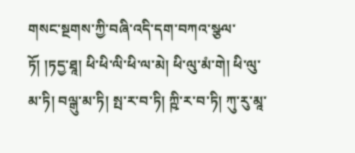གསང་སྔགས་ཀྱི་བཞི་འདི་དག་བཀའ་སྩལ་ཏོ། །ཏདྱ་ཐཱ། ཕི་ཕི་ལི་ཕི་ལ་མེ། ཕི་ལུ་མཾ་གེ། ཕི་ལུ་མ་ཏི། བལྒུ་མ་ཏི། སྤ་ར་བ་ཏི། ཀྵི་ར་བ་ཏི། ཀུ་རུ་མཱ་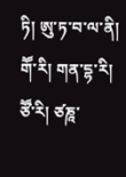ཏི། ཨུ་ཏ་བ་ལ་ནི། གཽ་རི། གན་དྷ་རི། ཙཽ་རི། ཙཎཱ་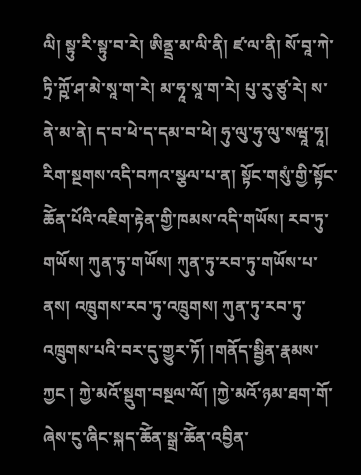ལི། སྟུ་རི་སྟུ་བ་རེ། ཨིནྡྲ་མ་ལི་ནི། ཛ་ལ་ནི། སོ་བཱ་ཀེ་ཏྲི་ཀྵོ་ཤ་མེ་སཱ་ག་རེ། མ་ཧཱ་སཱ་ག་རེ། པུ་རུ་ཙུ་རེ། ས་ནེ་མ་ནེ། ད་བ་ཕེ་ད་དམ་བ་ཕེ། ཧུ་ལུ་ཧུ་ལུ་སཝཱ་ཧཱ། རིག་སྔགས་འདི་བཀའ་སྩལ་པ་ན། སྟོང་གསུཾ་གྱི་སྟོང་ཆོེན་པོའི་འཇིག་རྟེན་གྱི་ཁམས་འདི་གཡོས། རབ་ཏུ་གཡོས། ཀུན་ཏུ་གཡོས། ཀུན་ཏུ་རབ་ཏུ་གཡོས་པ་ནས། འཁྲུགས་རབ་ཏུ་འཁྲུགས། ཀུན་ཏུ་རབ་ཏུ་འཁྲུགས་པའི་བར་དུ་གྱུར་ཏོ། །གནོད་སྦྱིན་རྣམས་ཀྱང ། ཀྱེ་མའོ་སྡུག་བསྔལ་ལོ། །ཀྱེ་མའོ་ཉམ་ཐག་གོ་ཞེས་ངུ་ཞིང་སྐད་ཆོེན་སྒྲ་ཆོེན་འབྱིན་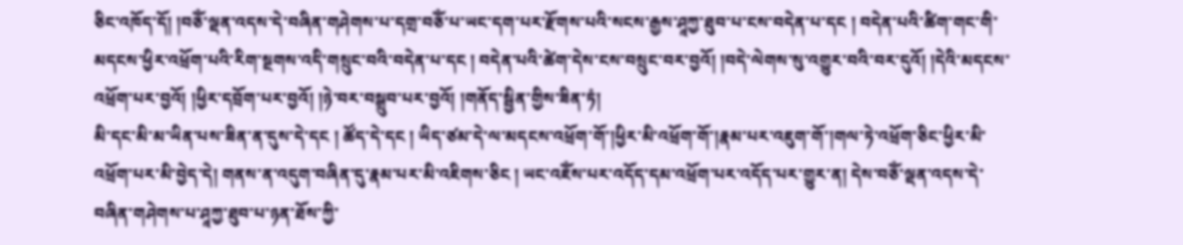ཅིང་འཁོད་དོ། །བཅོཾ་ལྡན་འདས་དེ་བཞིན་གཤེགས་པ་དགྲ་བཅོཾ་པ་ཡང་དག་པར་རྫོགས་པའི་སངས་རྒྱས་ཤཱཀྱ་ཐུབ་པ་ངས་བདེན་པ་དང ། བདེན་པའི་ཚིག་གང་གི་མདངས་ཕྱིར་འཕྲོག་པའི་རིག་སྔགས་འདི་གསྲུང་བའི་བདེན་པ་དང ། བདེན་པའི་ཚེག་དེས་ངས་བསྲུང་བར་བྱའོ། །བདེ་ལེགས་སུ་འགྱུར་བའི་བར་དུའོ། །དེའི་མདངས་འཕྲོག་པར་བྱའོ། །ཕྱིར་དབྲོག་པར་བྱའོ། །ཉེ་བར་བསྒྲུབ་པར་བྱའོ། །གནོད་སྦྱིན་གྱིས་ཟིན་ཏཾ།
མི་དང་མི་མ་ཡིན་པས་ཟིན་ན་དུས་དེ་དང ། ཚོད་དེ་དང ། ཡིད་ཙམ་དེ་ལ་མདངས་འཕྲོག་གོ་།ཕྱིར་མི་འཕྲོག་གོ་།རྣམ་པར་འཇུག་གོ་།གལ་ཏེ་འཕྲོག་ཅིང་ཕྱིར་མི་འཕྲོག་པར་མི་བྱེད་དེ། གནས་ན་འདུག་བཞིན་དུ་རྣམ་པར་མི་འཇིགས་ཅིང ། ཡང་འཇོཾས་པར་འདོད་དམ་འཕྲོག་པར་འདོད་པར་གྱུར་ན། དེས་བཅོཾ་ལྡན་འདས་དེ་བཞིན་གཤེགས་པ་ཤཱཀྱ་ཐུབ་པ་ཉན་ཐོས་ཀྱི་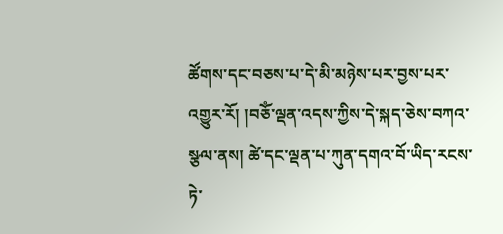ཚོགས་དང་བཅས་པ་དེ་མི་མཉེས་པར་བྱས་པར་འགྱུར་རོ། །བཅོཾ་ལྡན་འདས་ཀྱིས་དེ་སྐད་ཅེས་བཀའ་སྩལ་ནས། ཚེ་དང་ལྡན་པ་ཀུན་དགའ་བོ་ཡིད་རངས་ཏེ་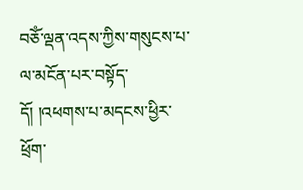བཅོཾ་ལྡན་འདས་ཀྱིས་གསུངས་པ་ལ་མངོན་པར་བསྟོད་དོ། །འཕགས་པ་མདངས་ཕྱིར་ཕྲོག་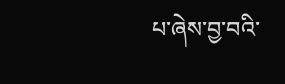པ་ཞེས་བྱ་བའི་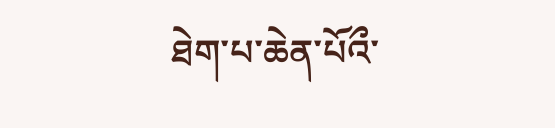ཐེག་པ་ཆེན་པོའྀ་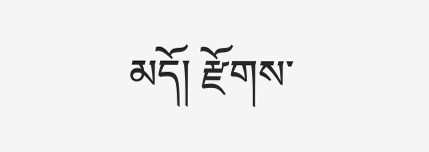མདོ། རྫོགས་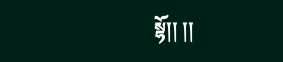སྷོ།། །།